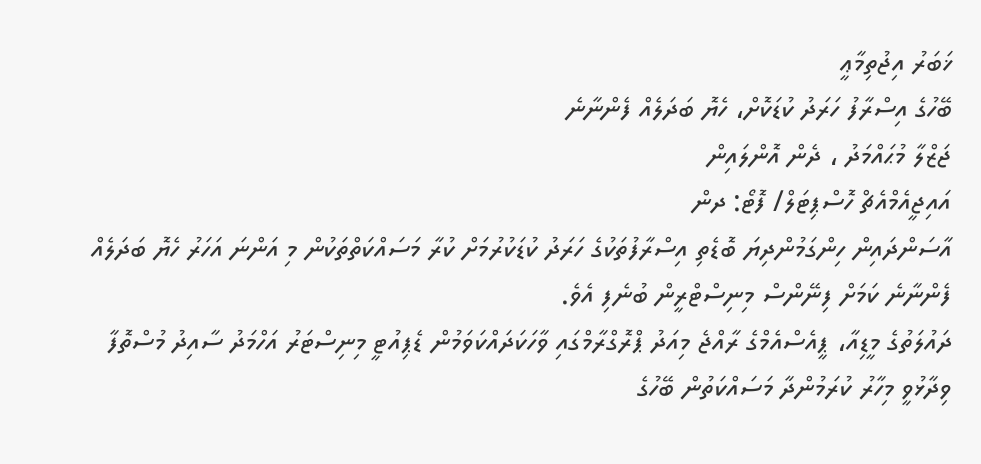ޚަބަރު އިޖުތިމާޢީ
ބޭހުގެ އިސްރާފު ހަރަދު ކުޑަކޮށް، ހެޔޮ ބަދަލެއް ފެންނާނެ
ޖަޒްލާ މުޙައްމަދު ، ދެން އޮންލައިން
އައިޖީއެމްއެޗް ހޮސްޕިޓަލް/ ފޮޓޯ: ދން
އާސަންދައިން ހިންގަމުންދިޔަ ބޮޑެތި އިސްރާފުތަކުގެ ހަރަދު ކުޑަކުރުމަށް ކުރާ މަސައްކަތްތަކުން މި އަންނަ އަހަރު ހެޔޮ ބަދަލެއް ފެންނާނެ ކަމަށް ފިނޭންސް މިނިސްޓްރީން ބުނެފި އެވެ.
ދައުލަތުގެ މީޑިއާ، ޕީއެސްއެމްގެ ރާއްޖެ މިއަދު ޕްރޮގްރާމްގައި ވާހަކަދައްކަވަމުން ޑެޕިއުޓީ މިނިސްޓަރު އަހްމަދު ސާއިދު މުސްތޮފާ ވިދާޅުވީ މިހާރު ކުރަމުންދާ މަސައްކަތުން ބޭހުގެ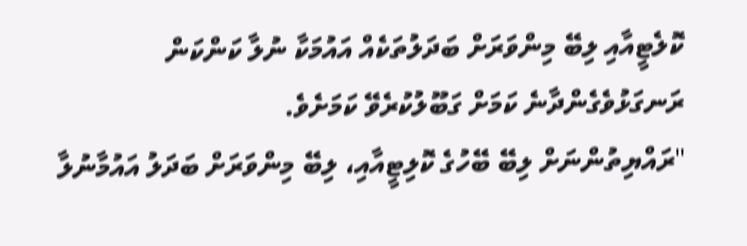ކޮލެޓީއާއި ލިބޭ މިންވަރަށް ބަދަލުތަކެއް އައުމަކާ ނުލާ ކަންކަން ރަނގަޅުވެގެންދާނެ ކަމަށް ގަބޫލުކުރެވޭ ކަމަށެވެ.
"ރައްޔިތުންނަށް ލިބޭ ބޭހުގެ ކޮލިޓީއާއި، ލިބޭ މިންވަރަށް ބަދަލު އައުމާނުލާ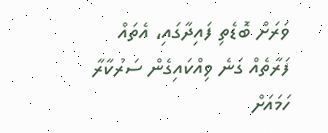ވަރަށް ބޮޑެތި ފައިދާގައި، އެތައް ފަރާތެއް ގަނެ ވިއްކައިގެން ސަރުކާރާ ހަމައަށް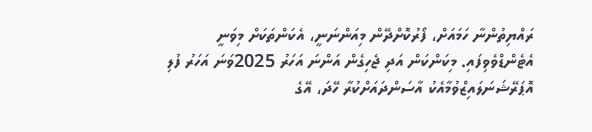ރައްޔިތުންނާ ހަމައަށް، ފޯރުކޮށްދޭން މިއަންނަނީ، އެކަންތަކަށް މިވަނީ އެޓެންޑްވެވިފައި. މިކަންކަން އަދި ޖެހިގެން އަންނަ އަހަރު 2025ވަނަ އަހަރު ފުލި އޮޕަރޭޝަނަލައިޒްވުމާއެކު އާސަންދައަށްކުރާ ހޭދަ، އޭގެ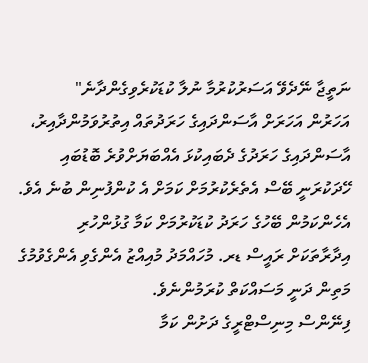ނަތީޖާ ނޭދެވޭ އަސަރުކުރުމާ ނުލާ ކުޑަކުރެވިގެންދާނެ"
އަހަރުން އަހަރަށް އާސަންދައިގެ ހަރަދުތައް އިތުރުވަމުންދާއިރު، އާސަންދައިގެ ހަރަދުގެ ދެބައިކުޅަ އެއްބަޔަށްވުރެ ބޮޑުބައި ހޭދަކުރަނީ ބޭސް އެތެރެކުރުމަށް ކަމަށް އެ ކުންފުނިން ބުނެ އެވެ.
އެހެންކަމުން ބޭހުގެ ހަރަދު ކުޑަކުރުމަށް ކަމާ ގުޅުންހުރި އިދާރާތަކަށް ރައީސް ޑރ. މުހައްމަދު މުއިއްޒު އެންގެވި އެންގެވުމުގެ މަތިން ދަނީ މަސައްކަތް ކުރަމުންނެވެ.
ފިނޭންސް މިނިސްޓްރީގެ ދަށުން ކަމާ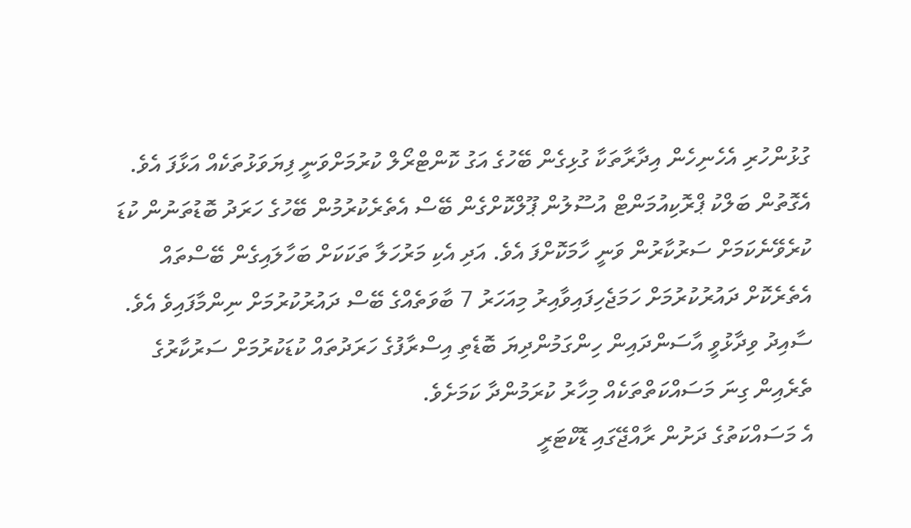ގުޅުންހުރި އެހެނިހެން އިދާރާތަކާ ގުޅިގެން ބޭހުގެ އަގު ކޮންޓްރޯލް ކުރުމަށްވަނީ ފިޔަވަޅުތަކެއް އަޅާފަ އެވެ.
އެގޮތުން ބަލްކު ޕްރޮކިއުމަންޓް އުސޫލުން ޕޫލްކޮށްގެން ބޭސް އެތެރެކުރުމުން ބޭހުގެ ހަރަދު ބޮޑުތަނުން ކުޑަ ކުރެވޭނެކަމަށް ސަރުކާރުން ވަނީ ހާމަކޮށްފަ އެވެ. އަދި އެކި މަރުހަލާ ތަކަކަށް ބަހާލައިގެން ބޭސްތައް އެތެރެކޮށް ދައުރުކުރުމަށް ހަމަޖެހިފައިވާއިރު މިއަހަރު 7 ބާވަތެއްގެ ބޭސް ދައުރުކުރުމަށް ނިންމާފައިވެ އެވެ.
ސާއިދު ވިދާޅުވީ އާސަންދައިން ހިންގަމުންދިޔަ ބޮޑެތި އިސްރާފުގެ ހަރަދުތައް ކުޑަކުރުމަށް ސަރުކާރުގެ ތެރެއިން ގިނަ މަސައްކަތްތަކެއް މިހާރު ކުރަމުންދާ ކަމަށެވެ.
އެ މަސައްކަތުގެ ދަށުން ރާއްޖޭގައި ޑޮކްޓަރީ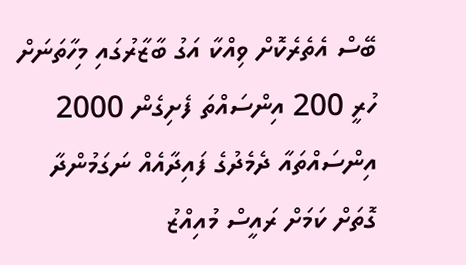ބޭސް އެތެރެކޮށް ވިއްކާ އަގު ބާޒާރުގައި މިހާތަނަށް ހުރީ 200 އިންސައްތަ ފެށިގެން 2000 އިންސައްތައާ ދެމެދުގެ ފައިދާއެއް ނަގަމުންދާ ގޮތަށް ކަމަށް ރައީސް މުއިއްޒު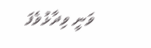ވަނީ ވިދާޅުވެފަ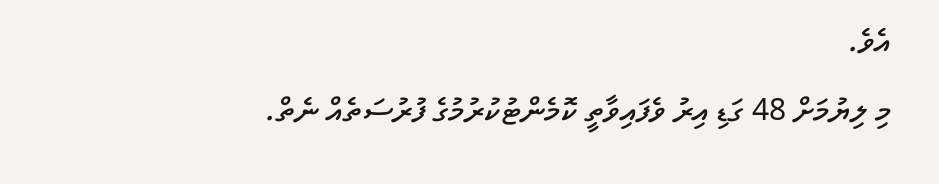އެވެ.
މި ލިޔުމަށް 48 ގަޑި އިރު ވެފައިވާތީ ކޮމެންޓުކުރުމުގެ ފުރުސަތެއް ނެތް.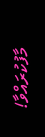މާފުކުރައްވާ!